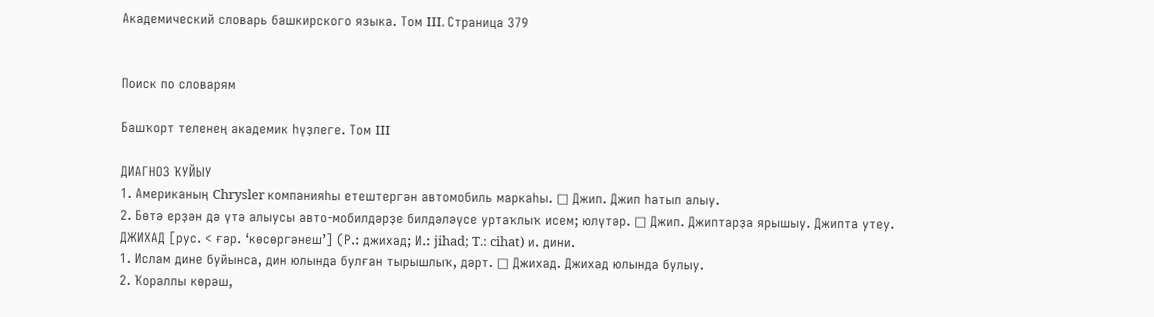Академический словарь башкирского языка. Том III. Страница 379


Поиск по словарям

Башҡорт теленең академик һүҙлеге. Том III

ДИАГНОЗ ҠУЙЫУ
1. Американың Chrysler компанияһы етештергән автомобиль маркаһы. □ Джип. Джип һатып алыу.
2. Бөтә ерҙән дә үтә алыусы авто-мобилдәрҙе билдәләүсе уртаҡлыҡ исем; юлүтәр. □ Джип. Джиптарҙа ярышыу. Джипта утеу.
ДЖИХАД [рус. < ғәр. ‘көсөргәнеш’] (Р.: джихад; И.: jihad; T.: cihat) и. дини.
1. Ислам дине буйынса, дин юлында булған тырышлыҡ, дәрт. □ Джихад. Джихад юлында булыу.
2. Ҡораллы көрәш,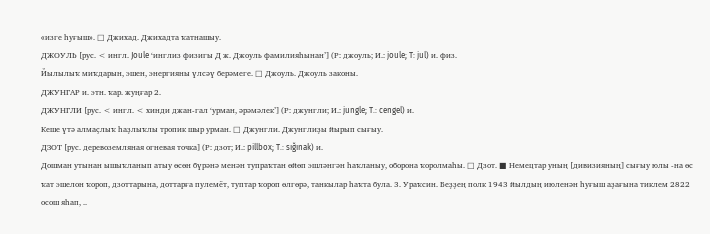«изге һуғыш». □ Джихад. Джихадта ҡатнашыу.
ДЖОУЛЬ [рус. < ингл. Joule ‘инглиз физигы Д ж. Джоуль фамилияһынан’] (Р: джоуль; И.: joule; T: jul) и. физ.
Йылылыҡ миҡдарын, эшен, энергияны үлсәү берәмеге. □ Джоуль. Джоуль законы.
ДЖУНГАР и. этн. ҡар. жуңғар 2.
ДЖУНГЛИ [рус. < ингл. < хинди джан-гал ‘урман, әрәмәлек’] (Р: джунгли; И.: jungle; T.: cengel) и.
Кеше үтә алмаҫлыҡ һаҙлыҡлы тропик шыр урман. □ Джунгли. Джунглиҙы йырып сығыу.
ДЗОТ [рус. деревоземляная огневая точка] (Р: дзот; И.: pillbox; T.: sığınak) и.
Дошман утынан ышыҡланып атыу өсөн бүрәнә менән тупраҡтан өйөп эшләнгән һаҡланыу, оборона ҡоролмаһы. □ Дзот. ■ Немецтар уның [дивизияның] сығыу юлы -на өс ҡат эшелон ҡороп, дзоттарына, доттарға пулемёт, туптар ҡороп өлгөрә, танкылар һаҡта була. 3. Ураҡсин. Беҙҙең полк 1943 йылдың июленән һуғыш аҙағына тиклем 2822 осош яһап, ..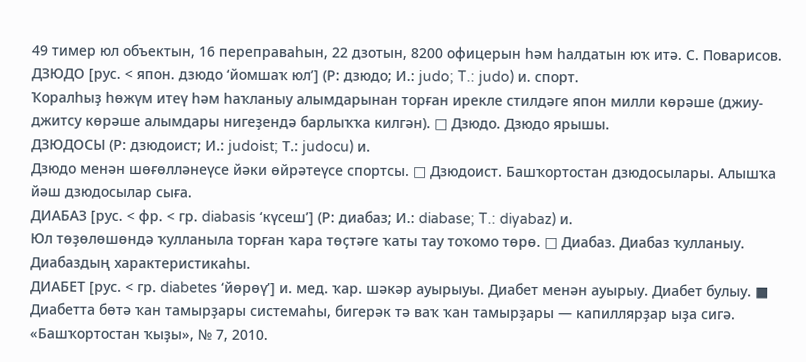49 тимер юл объектын, 16 переправаһын, 22 дзотын, 8200 офицерын һәм һалдатын юҡ итә. С. Поварисов.
ДЗЮДО [рус. < япон. дзюдо ‘йомшаҡ юл’] (Р: дзюдо; И.: judo; T.: judo) и. спорт.
Ҡоралһыҙ һөжүм итеү һәм һаҡланыу алымдарынан торған ирекле стилдәге япон милли көрәше (джиу-джитсу көрәше алымдары нигеҙендә барлыҡҡа килгән). □ Дзюдо. Дзюдо ярышы.
ДЗЮДОСЫ (Р: дзюдоист; И.: judoist; Т.: judocu) и.
Дзюдо менән шөғөлләнеүсе йәки өйрәтеүсе спортсы. □ Дзюдоист. Башҡортостан дзюдосылары. Алышҡа йәш дзюдосылар сыға.
ДИАБАЗ [рус. < фр. < гр. diabasis ‘күсеш’] (Р: диабаз; И.: diabase; T.: diyabaz) и.
Юл төҙөлөшөндә ҡулланыла торған ҡара төҫтәге ҡаты тау тоҡомо төрө. □ Диабаз. Диабаз ҡулланыу. Диабаздың характеристикаһы.
ДИАБЕТ [рус. < гр. diabetes ‘йөрөү’] и. мед. ҡар. шәкәр ауырыуы. Диабет менән ауырыу. Диабет булыу. ■ Диабетта бөтә ҡан тамырҙары системаһы, бигерәк тә ваҡ ҡан тамырҙары — капиллярҙар ыҙа сигә. «Башҡортостан ҡыҙы», № 7, 2010.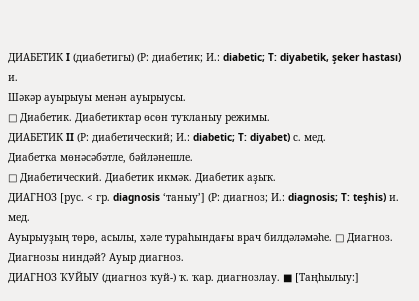ДИАБЕТИК I (диабетигы) (Р: диабетик; И.: diabetic; T: diyabetik, şeker hastası) и.
Шәкәр ауырыуы менән ауырыусы.
□ Диабетик. Диабетиктар өсөн туҡланыу режимы.
ДИАБЕТИК II (Р: диабетический; И.: diabetic; T: diyabet) с. мед.
Диабетҡа мөнәсәбәтле, бәйләнешле.
□ Диабетический. Диабетик икмәк. Диабетик аҙыҡ.
ДИАГНОЗ [рус. < гр. diagnosis ‘таныу’] (Р: диагноз; И.: diagnosis; T: teşhis) и. мед.
Ауырыуҙың төрө, асылы, хәле тураһындағы врач билдәләмәһе. □ Диагноз. Диагнозы ниндәй? Ауыр диагноз.
ДИАГНОЗ ҠУЙЫУ (диагноз ҡуй-) ҡ. ҡар. диагнозлау. ■ [Таңһылыу:]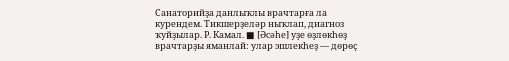Санаторийҙа данлыҡлы врачтарға ла курендем. Тикшерҙеләр ныҡлап, диагноз ҡуйҙылар. Р. Камал. ■ [Әсәһе] уҙе өҙлөкһөҙ врачтарҙы яманлай: улар эшлекһеҙ — дөрөҫ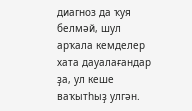диагноз да ҡуя белмәй, шул арҡала кемделер хата дауалағандар ҙа, ул кеше ваҡытһыҙ улгән.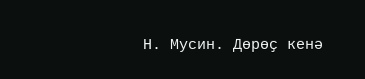Н. Мусин. Дөрөҫ кенә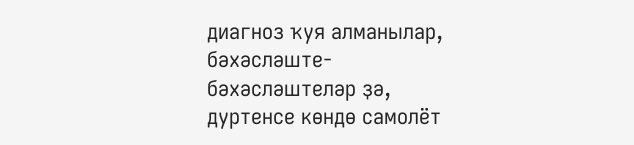диагноз ҡуя алманылар, бәхәсләште-бәхәсләштеләр ҙә, дуртенсе көндө самолёт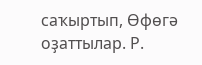саҡыртып, Өфөгә оҙаттылар. Р.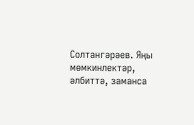Солтангәрәев. Яңы мөмкинлектәр, әлбиттә, заманса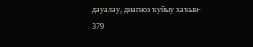дауалау, диагноз ҡуйыу хаҡын-
379